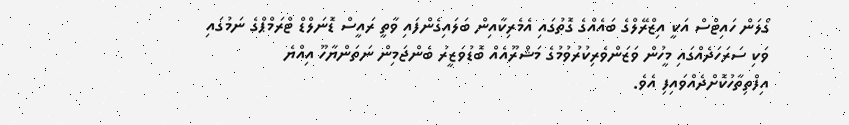ގޯލަން ހައިޓްސް އަކީ އިޒްރޭލްގެ ބައެއްގެ ގޮތުގައި އެމެރިކާއިން ބަލައިގެންފައި ވާތީ ރައީސް ޑޮނަލްޑް ޓްރަމްޕްގެ ނަމުގައި ވަކި ސަރަހަދެއްގައި މީހުން ވަޒަންވެރިކުރުވުމުގެ މަޝްރޫއެއް ބޮޑުވަޒީރު ބެންޖަމިން ނަތަންޔާހޫ އިއްޔެ އިފްތިތާހުކޮށްދެއްވައިފި އެވެ.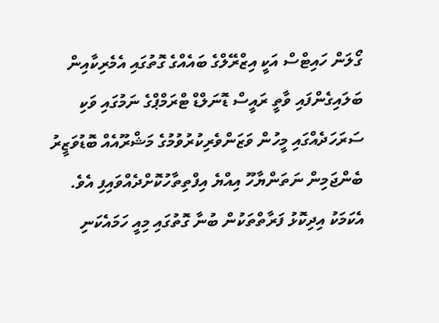ގޯލަން ހައިޓްސް އަކީ އިޒްރޭލްގެ ބައެއްގެ ގޮތުގައި އެމެރިކާއިން ބަލައިގެންފައި ވާތީ ރައީސް ޑޮނަލްޑް ޓްރަމްޕްގެ ނަމުގައި ވަކި ސަރަހަދެއްގައި މީހުން ވަޒަންވެރިކުރުވުމުގެ މަޝްރޫއެއް ބޮޑުވަޒީރު ބެންޖަމިން ނަތަންޔާހޫ އިއްޔެ އިފްތިތާހުކޮށްދެއްވައިފި އެވެ.
އެކަމަކު އިދިކޮޅު ފަރާތްތަކުން ބުނާ ގޮތުގައި މިއީ ހަމައެކަނި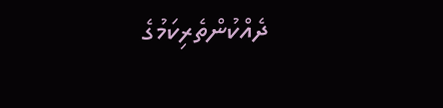ދެއްކުންތެރިކަމުގެ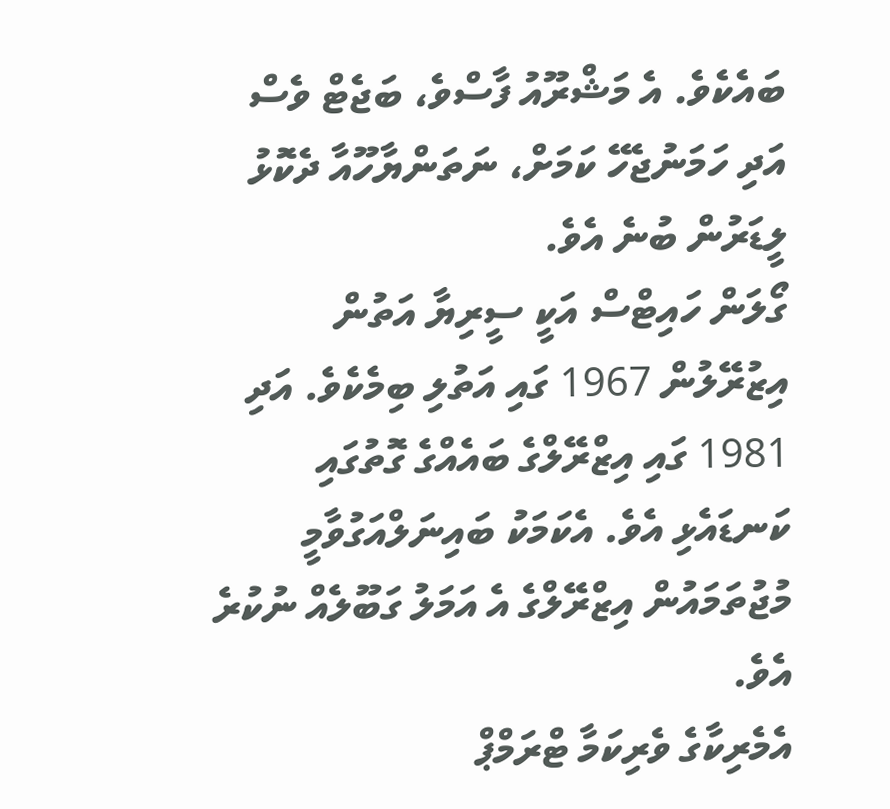ބައެކެވެ. އެ މަޝްރޫއު ފާސްވެ، ބަޖެޓް ވެސް އަދި ހަމަނުޖެހޭ ކަމަށް، ނަތަންޔާހޫއާ ދެކޮޅު ލީޑަރުން ބުނެ އެވެ.
ގޯލަން ހައިޓްސް އަކީ ސީރިޔާ އަތުން އިޒުރޭލުން 1967 ގައި އަތުލި ބިމެކެވެ. އަދި 1981 ގައި އިޒްރޭލްގެ ބައެއްގެ ގޮތުގައި ކަނޑައެޅި އެވެ. އެކަމަކު ބައިނަލްއަގުވާމީ މުޖުތަމައުން އިޒްރޭލްގެ އެ އަމަލު ގަބޫލެއް ނުކުރެ އެވެ.
އެމެރިކާގެ ވެރިކަމާ ޓްރަމްޕް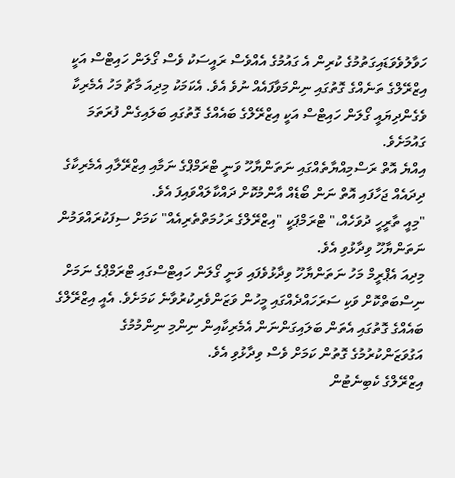ހަވާލުވެވަޑައިގަތުމުގެ ކުރިން އެ ގައުމުގެ އެއްވެސް ރައީސަކު ވެސް ގޯލަން ހައިޓްސް އަކީ އިޒްރޭލްގެ ތަނެއްގެ ގޮތުގައި ނިންމަވާފައެއް ނުވެ އެވެ. އެކަމަކު މިދިއަ މާޗު މަހު އެމެރިކާ ވެގެންދިޔައީ ގޯލަން ހައިޓްސް އަކީ އިޒްރޭލްގެ ބައެއްގެ ގޮތުގައި ބަލައިގެން ފުރަތަމަ ގައުމަށެވެ.
އިއްޔެ އޮތް ރަސްމިއްޔާތެއްގައި ނަތަންޔާހޫ ވަނީ ޓްރަމްޕްގެ ނަމާއި އިޒްރޭލާއި އެމެރިކާގެ ދިދައެއް ޖަހާފައި އޮތް ނަން ބޯޑެއް އާންމުކޮށް ދައްކާލައްވައިފަ އެވެ.
"މިއީ ތާރީހީ ދުވަހެއް،" ޓްރަމްޕަކީ "އިޒްރޭލްގެ ރަހުމަތްތެރިއެއް" ކަމަށް ސިފަކުރައްވަމުން ނަތަންޔާހޫ ވިދާޅުވި އެވެ.
މިދިއަ އެޕްރީމް މަހު ނަތަންޔާހޫ ވިދާޅުވެފައި ވަނީ ގޯލަން ހައިޓްސްގައި ޓްރަމްޕްގެ ނަމަށް ނިސްބަތްކޮށް ވަކި ސަރަހައްދެއްގައި މީހުން ވަޒަންވެރިކުރުވާނެ ކަމަށެވެ. އެއީ އިޒްރޭލްގެ ބައެއްގެ ގޮތުގައި އެތަން ބަލައިގަންނަން އެމެރިކާއިން ނިންމި ނިންމުމުގެ އަގުވަޒަންކުރުމުގެ ގޮތުން ކަމަށް ވެސް ވިދާޅުވި އެވެ.
އިޒްރޭލްގެ ކެބިނެޓުން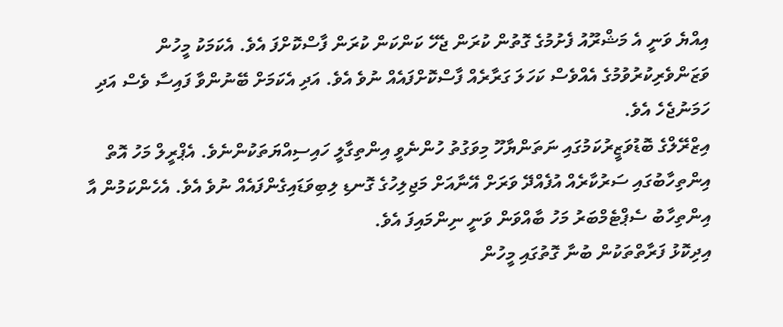އިއްޔެ ވަނީ އެ މަޝްރޫއު ފެށުމުގެ ގޮތުން ކުރަން ޖެހޭ ކަންކަން ކުރަން ފާސްކޮށްފަ އެވެ. އެކަމަކު މީހުން ވަޒަންވެރިކުރުވުމުގެ އެއްވެސް ކަހަލަ ގަރާރެއް ފާސްކޮށްފައެއް ނުވެ އެވެ. އަދި އެކަމަށް ބޭނުންވާ ފައިސާ ވެސް އަދި ހަމަނުޖެހެ އެވެ.
އިޒްރޭލްގެ ބޮޑުވަޒީރުކަމުގައި ނަތަންޔާހޫ މިވަގުތު ހުންނެވީ އިންތިގާލީ ހައިސިއްޔަތަކުންނެވެ. އެޕްރީލް މަހު އޮތް އިންތިހާބުގައި ސަރުކާރެއް އުފެއްދޭ ވަރަށް އޭނާއަށް މަޖިލިހުގެ ގޮނޑި ލިބިވަޑައިގެންފައެއް ނުވެ އެވެ. އެހެންކަމުން އާ އިންތިހާބު ސެޕްޓެމްބަރު މަހު ބާއްވަން ވަނީ ނިންމައިފަ އެވެ.
އިދިކޮޅު ފަރާތްތަކުން ބުނާ ގޮތުގައި މީހުން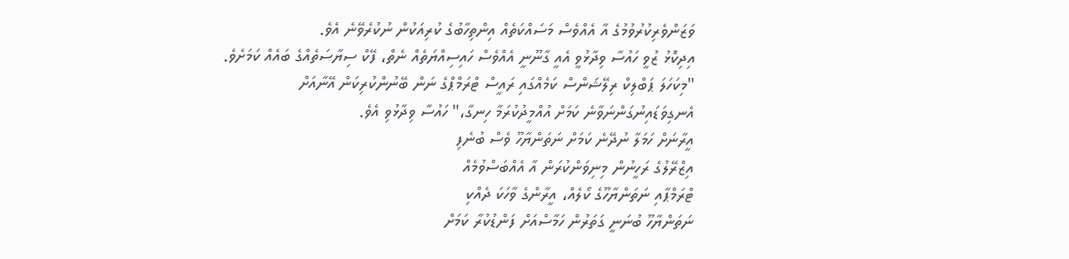ވަޒަންވެރިކުރުވުމުގެ އާ އެއްވެސް މަސައްކަތެއް އިންތިހާބުގެ ކުރިއަކުން ނުކުރެވޭނެ އެވެ.
އިދިކޮޅު ޒުވީ ހައުސާ ވިދާޅުވީ އެއީ ގާނޫނީ އެއްވެސް ހައިސިއްޔަތެއް ނެތް، ފޭކް ސިޔާސަތެއްގެ ބައެއް ކަމަށެވެ.
"މިކަހަލަ ޕަބްލިކް ރިލޭޝަންސް ކަމެއްގައި ރައީސް ޓްރަމްޕްގެ ނަން ބޭނުންކުރިކަން އޭނާއަށް އެނގިވަޑައިނުގަންނަވާނެ ކަމަށް އުއްމީދުކުރަމާ ހިނގާ،" ހައުސާ ވިދާޅުވި އެވެ.
އީރާނަށް ހަމަލާ ނުދޭނެ ކަމަށް ނަތަންޔާހޫ ވެސް ބުނެފި
އިޒްރޭލުގެ ރަހީނުން މިނިވަންކުރަން އާ އެއްބަސްވުމެއް
ޓްރަމްޕާއި ނަތަންޔާހޫގެ ކޯލެއް، އީރާންގެ ވާހަކަ ދެއްކި
ނަތަންޔާހޫ ބުނަނީ ގަތަރުން ހަމާސްއަށް ފަންޑުކުރާ ކަމަށް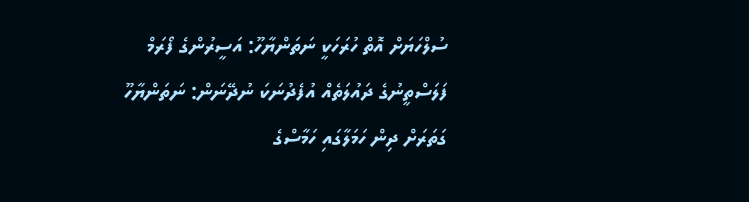ސުލްހަޔަށް އޮތް ހުރަހަކީ ނަތަންޔާހޫ: އަސީރުންގެ ފޯރަމް
ފަލަސްތީނުގެ ދައުލަތެއް އުފެދުނަކަ ނުދޭނަން: ނަތަންޔާހޫ
ގަތަރަށް ދިން ހަމަލާގައި ހަމާސްގެ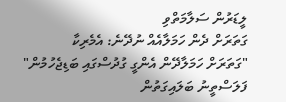ލީޑަރުން ސަލާމަތްވި
ގަތަރަށް ދެން ހަމަލާއެއް ނުދޭނެ: އެމެރިކާ
"ގަތަރަށް ހަމަލާދޭން އެންގީ ގުދުސްގައި ބަޑިޖެހުމުން"
ފަލަސްތީނު ބަލައިގަތުން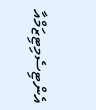އެންޓިސެމިޓިޒަމްއާ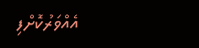އެއްވަރުކޮށްފި